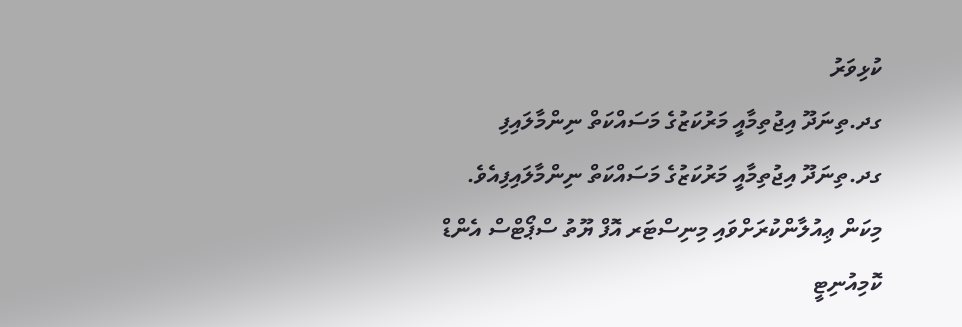ކުޅިވަރު
ގދ.ތިނަދޫ އިޖުތިމާއީ މަރުކަޒުގެ މަސައްކަތް ނިންމާލައިފި
ގދ.ތިނަދޫ އިޖުތިމާއީ މަރުކަޒުގެ މަސައްކަތް ނިންމާލައިފިއެވެ.
މިކަން ޢިއުލާންކުރަށްވައި މިނިސްޓަރ އޮފް ޔޫތު ސްޕޯޓްސް އެންޑް ކޮމިއުނިޓީ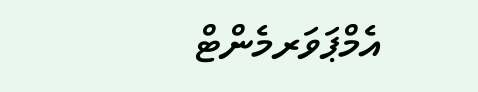އެމްޕަވަރމެންޓް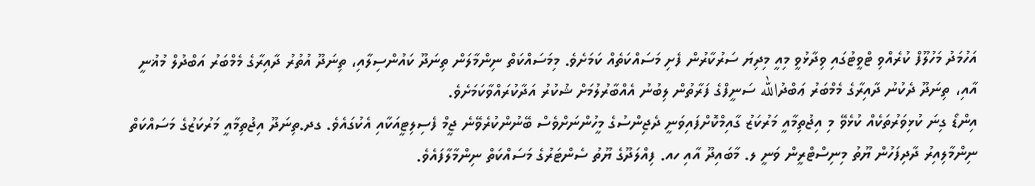އަހުމަދު މަހުލޫފް ކުރެއްވި ޓްވީޓުގައި ވިދާޅުވީ މިއީ މިދިޔަ ސަރުކާރުން ފެށި މަސައްކަތެއް ކަމަށެވެ. މިމަސައްކަތް ނިންމާލަން ތިނަދޫ ކައުންސިލާއި، ތިނަދޫ އުތުރު ދާއިރާގެ މެމްބަރު އަބްދުލް މުޣުނީ އާއި، ތިނަދޫ ދެކުނު ދާއިރާގެ މެމްބަރު ޢަބްދުالله ސަނީފްގެ ފަރާތުން ލިބުނު އެއްބާރުލުމަށް ޝުކުރު އަދާކުރައްވާކަމަށެވެ.
އިންޑޯ ގިނަ ކުޅިވަރުތަކެއް ކުޅެވޭ މި އިޖުތިމާއީ މަރުކަޒު ގާއިމްކޮށްފައިވަނީ ދެޖިންސުގެ މީހުންނަށްވެސް ބޭނުންކުރެވޭނެ ޖީމް ފެސިލިޓީއަކާއި އެކުގައެވެ. ގދ.ތިނަދޫ އިޖުތިމާއީ މަރުކަޒުގެ މަސައްކަތް ނިންމާލިއިރު ދާދިފަހުން ޔޫތު މިނިސްޓްރީން ވަނީ ލ. މާބައިދޫ އާއި ހއ. ފިއްލަދޫގެ ޔޫތު ސެންޓަރުގެ މަސައްކަތް ނިންމާލާފައެވެ.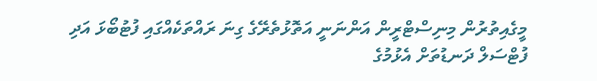މީގެއިތުރުން މިނިސްޓްރީން އަންނަނީ އަތޮޅުތެރޭގެ ގިނަ ރައްތަކެއްގައި ފުޓުބޯޅަ އަދި ފުޓްސަލް ދަނޑުތަށް އެޅުމުގެ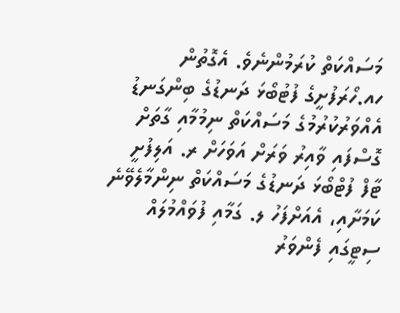މަސައްކަތް ކުރަމުންނެވެ. އެގޮތުން ހއ.ހޯރަފުށީގެ ފުޓުބޯޅަ ދަނޑުގެ ބިންގަނޑު އެއްވަރުކުރުމުގެ މަސައްކަތް ނިމުމާއި ގާތަށް ގޮސްފައި ވާއިރު ވަރަށް އަވަހަށް ރ. އަލިފުށީ ޓާފް ފުޓްބޯޅަ ދަނޑުގެ މަސައްކަތް ނިންމާލެވޭނެ ކަމަށާއި، އެއަށްފަހު ލ. ގަމާއި ފުވައްމުލައް ސިޓީގައި ފެންވަރު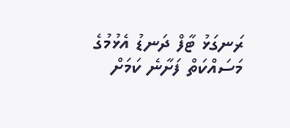ރަނގަޅު ޓާފް ދަނޑު އެޅުމުގެ މަސައްކަތް ފަށާނެ ކަމަށް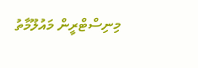މިނިސްޓްރީން މައުލޫމާތު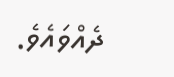ދެއްވައެވެ.